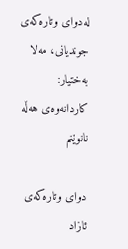لەدوای وتارەکەی جوندیانی، مەلا بەختیار: کاردانەوەی هەڵە نانوێنم

دوای وتارەکەی ئازاد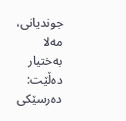جوندیانی، مەلا بەختیار دەڵێت: ده‌رسێكی‌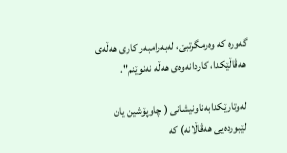گه‌وره‌ كه‌ وه‌رمگرتبێ‌، له‌به‌رامبه‌ر كاری‌ هه‌ڵه‌ی‌ هه‌ڤاڵێكدا، كاردانه‌وه‌ی‌ هه‌ڵه‌ نه‌نوێنم".

لەوتارێکدابەناونیشانی ( چاوپۆشین یان لێبوردەیی هەڤاڵانە) کە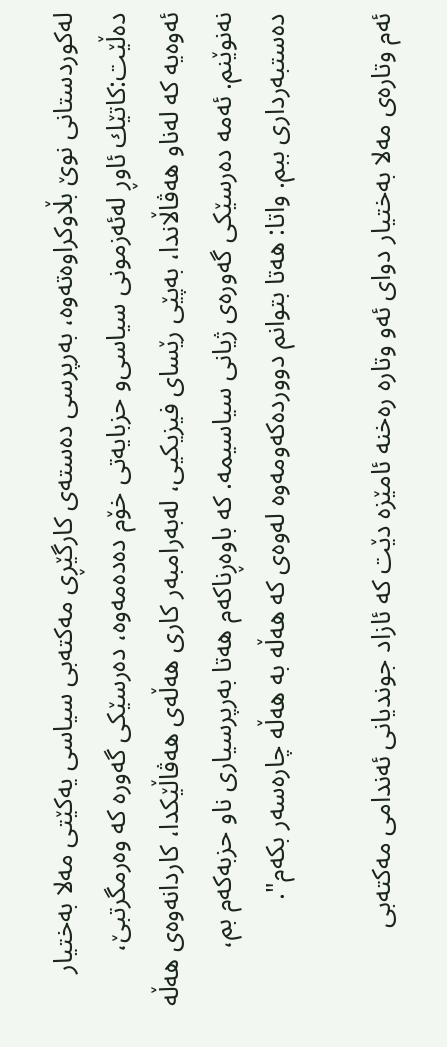لەکوردستانی نوێ بڵاوکراوەتەوە، بەرپرسی دەستەی کارگێڕی مەکتەبی سیاسی یەکێتی مەلا بەختیار دەڵێت:كاتێك ئاوڕ له‌ئه‌زمونی‌ سیاسی‌‌و حزبایه‌تی‌ خۆم ده‌ده‌مه‌وه‌، ده‌رسێكی‌ گه‌وره‌ كه‌ وه‌رمگرتبێ‌، ئه‌وه‌یه‌ كه‌ له‌ناو هه‌ڤاڵاندا، به‌پێی‌ رێسای‌ فیزیكیی‌، له‌به‌رامبه‌ر كاری‌ هه‌ڵه‌ی‌ هه‌ڤاڵێكدا، كاردانه‌وه‌ی‌ هه‌ڵه‌ نه‌نوێنم. ئه‌مه‌ ده‌رسێكی‌ گه‌وره‌ی‌ ژیانی‌ سیاسیمه‌. كه‌ باوه‌ڕناكه‌م هه‌تا به‌رپرسیاری‌ ناو حزبه‌كه‌م بم، ده‌ستبه‌رداری‌ ببم. واتا: هه‌تا بتوانم دوورده‌كه‌ومه‌وه‌ له‌وه‌ی‌ كه‌ هه‌ڵه‌ به‌ هه‌ڵه‌ چاره‌سه‌ر بكه‌م".

ئەم وتارەی مەلا بەختیار دوای ئەو وتارە رەخنە ئامێزە دێت کە ئازاد جوندیانی ئەندامی مەکتەبی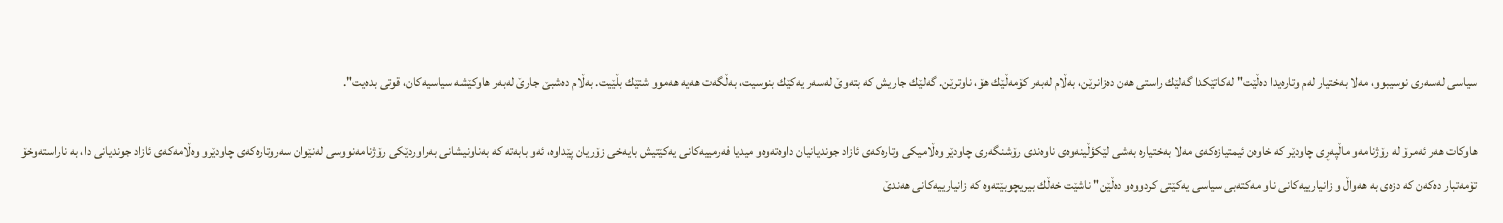سیاسی لەسەری نوسیبوو، مەلا بەختیار لەم وتارەیدا دەڵێت" له‌كاتێكدا گه‌لێك راستی‌ هه‌ن ده‌زانرێن، به‌ڵام له‌به‌ر كۆمه‌ڵێك هۆ، ناوترێن. گه‌لێك جاریش كه‌ بته‌وێ‌ له‌سه‌ر یه‌كێك بنوسیت، به‌ڵگه‌ت هه‌یه‌ هه‌موو شتێك بڵێیت. به‌ڵام ده‌شبێ‌ جارێ‌ له‌به‌ر هاوكێشه‌ سیاسیه‌كان، قوتی‌ بده‌یت".

هاوکات هەر ئەمرۆ لە رۆژنامەو ماڵپەڕی چاودێر کە خاوەن ئیمتیازەکەی مەلا بەختیارە بەشی لێکؤڵینەوەی ناوەندی رۆشنگەری چاودێر وەڵامیكی وتارەکەی ئازاد جوندیانیان داوەتەوەو میدیا فەرمییەکانی یەکێتیش بایەخی زۆریان پێداوە، ئەو بابەتە کە بەناونیشانی بەراوردێکی رۆژنامەنووسی لەنێوان سەروتارەکەی چاودێرو وەڵامەکەی ئازاد جوندیانی دا، بە ناراستەوخۆ تۆمەتبار دەکەن کە دزەی بە هەواڵ و زانیارییەکانی ناو مەکتەبی سیاسی یەکێتی کردووەو دەڵێن" ناشێت خەڵك بیریچوبێتەوە كە زانیارییەكانی هەندێ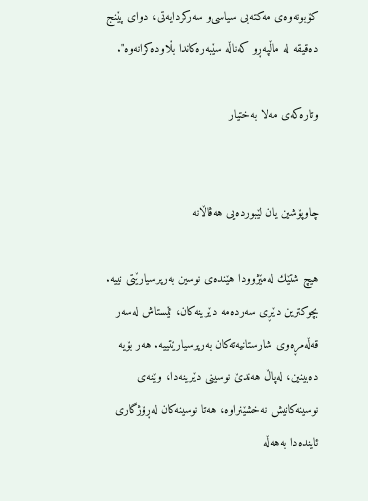كۆبونەوەی مەكتەبی سیاسی‌و سەركردایەتی، دوای پێنج دەقیقە لە ماڵپەڕو كەناڵە سێبەرەكاندا بڵاودەكرانەوە".

وتارەکەی مەلا بەختیار


چاوپۆشین یان لێبورده‌یی‌ هه‌ڤاڵانه‌

هیچ شتێك له‌مێژوودا هێنده‌ی‌ نوسین به‌رپرسیارێتی‌ نییه‌. بچوكترین دێڕی‌ سه‌رده‌مه‌ دێرینه‌كان، ئێستاش له‌سه‌ر قه‌ڵه‌مڕه‌وی‌ شارستانیه‌ته‌كان به‌رپرسیارێتییه‌. هه‌ر بۆیه‌ ده‌بینین، له‌پاڵ‌ هه‌ندێ‌ نوسینی‌ دێرینه‌دا، وێنه‌ی‌ نوسینه‌كانیش نه‌خشێنراوه‌، هه‌تا نوسینه‌كان له‌ڕۆژگاری‌ ئاینده‌دا به‌هه‌ڵه‌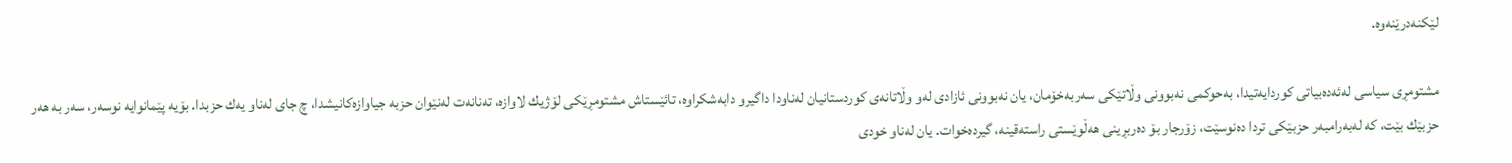لێكنه‌درێنه‌وه‌.

مشتومڕی‌ سیاسی‌ له‌ئه‌ده‌بیاتی‌ كوردایه‌تیدا، به‌حوكمی‌ نه‌بوونی‌ وڵاتێكی‌ سه‌ربه‌خۆمان، یان نه‌بوونی‌ ئازادی‌ له‌و وڵاتانه‌ی‌ كوردستانیان له‌ناودا داگیرو دابه‌شكراوه‌، تائێستاش مشتومڕێكی‌ لۆژیك لاوازه‌، ته‌نانه‌ت له‌نێوان حزبه‌ جیاوازه‌كانیشدا، چ جای‌ له‌ناو یه‌ك حزبدا. بۆیه‌ پێمانوایه‌ نوسه‌ر، سه‌ر به‌ هه‌ر حزبێك بێت، كه‌ له‌به‌رامبه‌ر حزبێكی‌ تردا ده‌نوسێت، زۆرجار بۆ ده‌ربڕینی‌ هه‌ڵوێستی‌ راسته‌قینه‌، گیرده‌خوات. یان له‌ناو خودی‌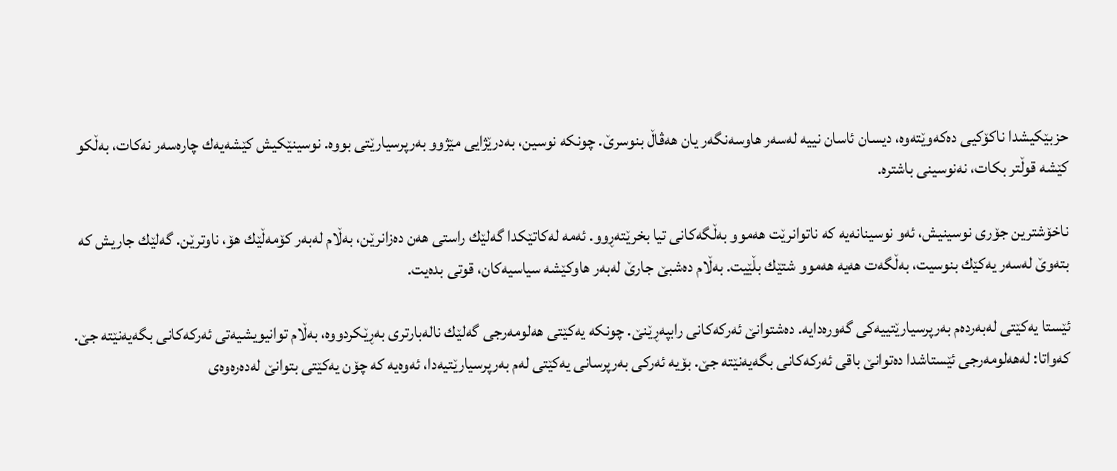حزبێكیشدا ناكۆكیی‌ ده‌كه‌وێته‌وه‌، دیسان ئاسان نییه‌ له‌سه‌ر هاوسه‌نگه‌ر یان هه‌ڤاڵ بنوسرێ‌. چونكه‌ نوسین، به‌درێژایی‌ مێژوو به‌رپرسیارێتی‌ بووه‌. نوسینێكیش كێشه‌یه‌ك چاره‌سه‌ر نه‌كات، به‌ڵكو كێشه‌ قوڵتر بكات، نه‌نوسینی‌ باشتره‌.

ناخۆشترین جۆری‌ نوسینیش، ئه‌و نوسینانه‌یه‌ كه‌ ناتوانرێت هه‌موو به‌ڵگه‌كانی‌ تیا بخرێته‌ڕوو. ئه‌مه‌ له‌كاتێكدا گه‌لێك راستی‌ هه‌ن ده‌زانرێن، به‌ڵام له‌به‌ر كۆمه‌ڵێك هۆ، ناوترێن. گه‌لێك جاریش كه‌ بته‌وێ‌ له‌سه‌ر یه‌كێك بنوسیت، به‌ڵگه‌ت هه‌یه‌ هه‌موو شتێك بڵێیت. به‌ڵام ده‌شبێ‌ جارێ‌ له‌به‌ر هاوكێشه‌ سیاسیه‌كان، قوتی‌ بده‌یت.

ئێستا یه‌كێتی‌ له‌به‌رده‌م به‌رپرسیارێتییه‌كی‌ گه‌وره‌دایه‌. ده‌شتوانێ ئه‌ركه‌كانی‌ رابپه‌ڕێنێ‌. چونكه‌ یه‌كێتی‌ هه‌لومه‌رجی‌ گه‌لێك ناله‌بارتری‌ به‌ڕێكردووه‌، به‌ڵام توانیویشیه‌تی‌ ئه‌ركه‌كانی‌ بگه‌یه‌نێته‌ جێ‌. كه‌واتا: له‌هه‌لومه‌رجی‌ ئێستاشدا ده‌توانێ‌ باقی‌ ئه‌ركه‌كانی‌ بگه‌یه‌نێته‌ جێ‌. بۆیه‌ ئه‌ركی‌ به‌رپرسانی‌ یه‌كێتی‌ له‌م به‌رپرسیارێتیه‌دا، ئه‌وه‌یه‌ كه‌ چۆن یه‌كێتی‌ بتوانێ‌ له‌ده‌ره‌وه‌ی‌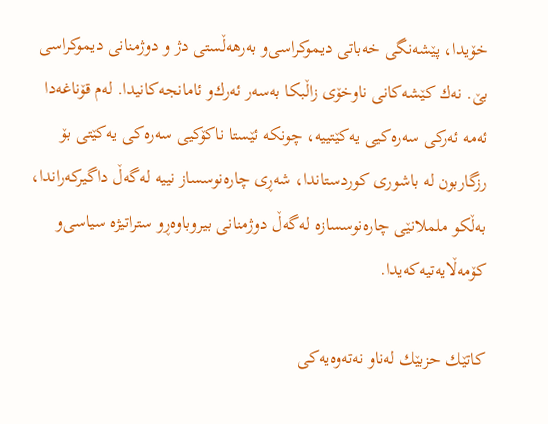خۆیدا، پێشه‌نگی‌ خه‌باتی‌ دیموكراسی‌‌و به‌رهه‌ڵستی‌ دژ و دوژمنانی‌ دیموكراسی‌ بێ‌. نه‌ك كێشه‌كانی‌ ناوخۆی‌ زاڵبكا به‌سه‌ر ئه‌رك‌و ئامانجه‌كانیدا. له‌م قۆناغه‌دا ئه‌مه‌ ئه‌ركی‌ سه‌ره‌كیی‌ یه‌كێتییه‌، چونكه‌ ئێستا ناكۆكیی‌ سه‌ره‌كی‌ یه‌كێتی‌ بۆ رزگاربون له‌ باشوری‌ كوردستاندا، شه‌ڕی‌ چاره‌نوسساز نییه‌ له‌گه‌ڵ‌ داگیركه‌راندا، به‌ڵكو ململانێی‌ چاره‌نوسسازه‌ له‌گه‌ڵ‌ دوژمنانی‌ بیروباوه‌ڕو ستراتیژه‌ سیاسی‌‌و كۆمه‌ڵایه‌تیه‌كه‌یدا.

كاتێك حزبێك له‌ناو نه‌ته‌وه‌یه‌كی‌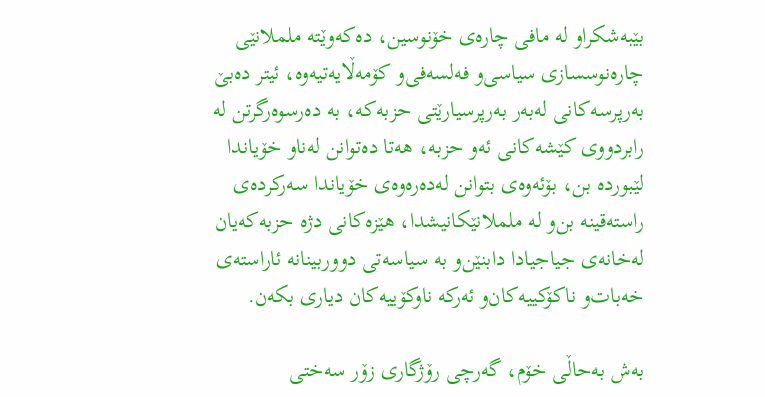بێبه‌شكراو له‌ مافی‌ چاره‌ی‌ خۆنوسین، ده‌كه‌وێته‌ ململانێی‌ چاره‌نوسسازی‌ سیاسی‌‌و فه‌لسه‌فی‌‌و كۆمه‌ڵایه‌تیه‌وه‌، ئیتر ده‌بێ‌ به‌رپرسه‌كانی‌ له‌به‌ر به‌رپرسیارێتی‌ حزبه‌كه‌، به‌ ده‌رسوه‌رگرتن له‌ رابردووی‌ كێشه‌كانی‌ ئه‌و حزبه‌، هه‌تا ده‌توانن له‌ناو خۆیاندا لێبورده‌ بن، بۆئه‌وه‌ی‌ بتوانن له‌ده‌ره‌وه‌ی‌ خۆیاندا سه‌ركرده‌ی‌ راسته‌قینه‌ بن‌و له‌ ململانێكانیشدا، هێزه‌كانی‌ دژه‌ حزبه‌كه‌یان له‌خانه‌ی‌ جیاجیادا دابنێن‌و به‌ سیاسه‌تی‌ دووربینانه‌ ئاراسته‌ی‌ خه‌بات‌و ناكۆكییه‌كان‌و ئه‌ركه‌ ناوكۆییه‌كان دیاری‌ بكه‌ن.

به‌ش به‌حاڵی‌ خۆم، گه‌رچی‌ رۆژگاری‌ زۆر سه‌ختی‌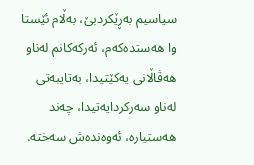سیاسیم به‌ڕێكردبێ‌، به‌ڵام ئێستا وا هه‌ستده‌كه‌م، ئه‌ركه‌كانم له‌ناو هه‌ڤاڵانی‌ یه‌كێتیدا، به‌تایبه‌تی‌ له‌ناو سه‌ركردایه‌تیدا، چه‌ند هه‌ستیاره‌، ئه‌وه‌نده‌ش سه‌خته‌.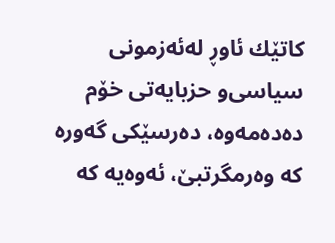كاتێك ئاوڕ له‌ئه‌زمونی‌ سیاسی‌‌و حزبایه‌تی‌ خۆم ده‌ده‌مه‌وه‌، ده‌رسێكی‌ گه‌وره‌ كه‌ وه‌رمگرتبێ‌، ئه‌وه‌یه‌ كه‌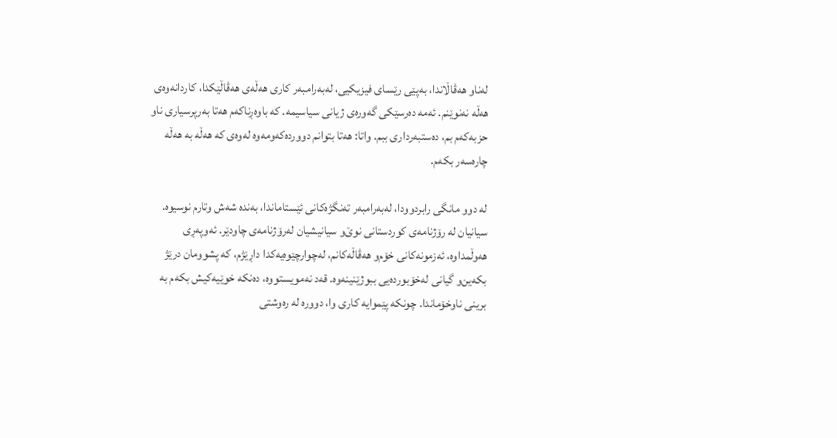له‌ناو هه‌ڤاڵاندا، به‌پێی‌ رێسای‌ فیزیكیی‌، له‌به‌رامبه‌ر كاری‌ هه‌ڵه‌ی‌ هه‌ڤاڵێكدا، كاردانه‌وه‌ی‌ هه‌ڵه‌ نه‌نوێنم. ئه‌مه‌ ده‌رسێكی‌ گه‌وره‌ی‌ ژیانی‌ سیاسیمه‌. كه‌ باوه‌ڕناكه‌م هه‌تا به‌رپرسیاری‌ ناو حزبه‌كه‌م بم، ده‌ستبه‌رداری‌ ببم. واتا: هه‌تا بتوانم دوورده‌كه‌ومه‌وه‌ له‌وه‌ی‌ كه‌ هه‌ڵه‌ به‌ هه‌ڵه‌ چاره‌سه‌ر بكه‌م.

له‌ دوو مانگی‌ رابردوودا، له‌به‌رامبه‌ر ته‌نگژه‌كانی‌ ئێستاماندا، به‌نده‌ شه‌ش وتارم نوسیوه‌. سیانیان له‌ رۆژنامه‌ی‌ كوردستانی‌ نوێ‌‌و سیانیشیان له‌رۆژنامه‌ی‌ چاودێر. ئه‌وپه‌ڕی‌ هه‌وڵمداوه‌، ئه‌زمونه‌كانی‌ خۆم‌و هه‌ڤاڵه‌كانم، له‌چوارچێوه‌یه‌كدا داڕێژم، كه‌ پشوومان درێژ بكه‌ین‌و گیانی‌ له‌خۆبورده‌یی ببوژێنینه‌وه‌. قه‌د نه‌مویستووه‌، ده‌نكه‌ خوێیه‌كیش بكه‌م به‌ برینی‌ ناوخۆماندا. چونكه‌ پێموایه‌ كاری‌ وا، دووره‌ له‌ ره‌وشتی‌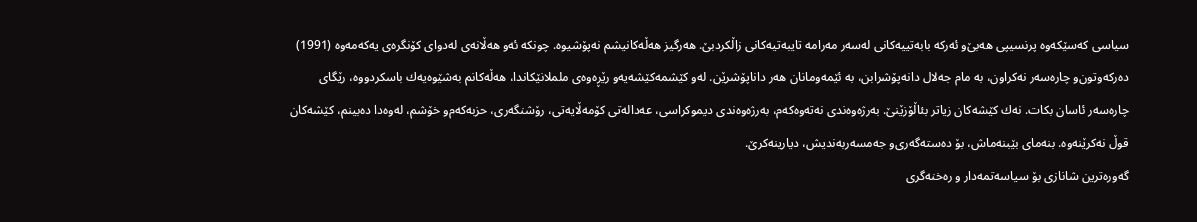سیاسی‌ كه‌سێكه‌وه‌ پرنسیپی‌ هه‌بێ‌‌و ئه‌ركه‌ بابه‌تییه‌كانی‌ له‌سه‌ر مه‌رامه‌ تایبه‌تیه‌كانی‌ زاڵكردبێ‌. هه‌رگیز هه‌ڵه‌كانیشم نه‌پۆشیوه‌. چونكه‌ ئه‌و هه‌ڵانه‌ی‌ له‌دوای‌ كۆنگره‌ی‌ یه‌كه‌مه‌وه‌ (1991) ده‌ركه‌وتون‌و چاره‌سه‌ر نه‌كراون، به‌ مام جه‌لال دانه‌پۆشرابن، به‌ ئێمه‌ومانان هه‌ر داناپۆشرێن. له‌و كێشمه‌كێشه‌یه‌و رێڕه‌وه‌ی‌ ململانێكاندا، هه‌ڵه‌كانم به‌شێوه‌یه‌ك باسكردووه‌، رێگای‌ چاره‌سه‌ر ئاسان بكات. نه‌ك كێشه‌كان زیاتر بئاڵۆزێنێ‌. به‌رژه‌وه‌ندی‌ نه‌ته‌وه‌كه‌م، به‌رژه‌وه‌ندی‌ دیموكراسی‌، عه‌داله‌تی‌ كۆمه‌ڵایه‌تی‌، رۆشنگه‌ری‌، حزبه‌كه‌م‌و خۆشم، له‌وه‌دا ده‌بینم، كێشه‌كان قوڵ نه‌كرێنه‌وه‌. بنه‌مای‌ بێبنه‌ماش، بۆ ده‌سته‌گه‌ری‌‌و جه‌مسه‌ربه‌ندیش، دیارینه‌كرێ‌.
گه‌وره‌ترین شانازی بۆ سیاسه‌تمه‌دار و ره‌خنه‌گری‌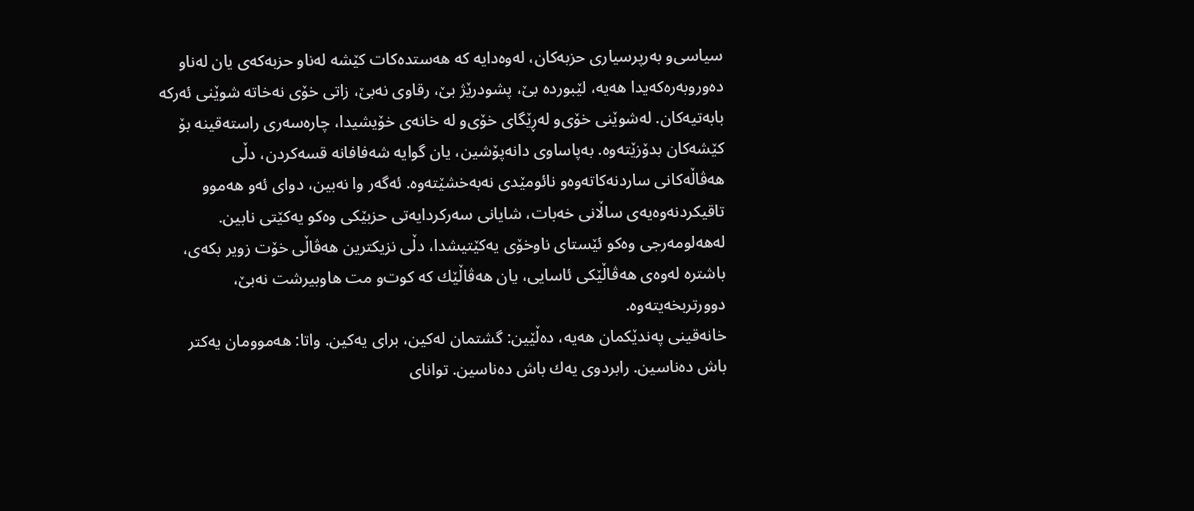سیاسی‌‌و به‌رپرسیاری‌ حزبه‌كان، له‌وه‌دایه‌ كه‌ هه‌ستده‌كات كێشه‌ له‌ناو حزبه‌كه‌ی‌ یان له‌ناو ده‌وروبه‌ره‌كه‌یدا هه‌یه‌، لێبورده‌ بێ‌، پشودرێژ بێ‌، رقاوی‌ نه‌بێ‌، زاتی‌ خۆی‌ نه‌خاته‌ شوێنی‌ ئه‌ركه‌ بابه‌تیه‌كان. له‌شوێنی‌ خۆی‌‌و له‌ڕێگای‌ خۆی‌‌و له‌ خانه‌ی‌ خۆیشیدا، چاره‌سه‌ری‌ راسته‌قینه‌ بۆ كێشه‌كان بدۆزێته‌وه‌. به‌پاساوی‌ دانه‌پۆشین، یان گوایه‌ شه‌فافانه‌ قسه‌كردن، دڵی‌ هه‌ڤاڵه‌كانی‌ ساردنه‌كاته‌وه‌و نائومێدی‌ نه‌به‌خشێته‌وه‌. ئه‌گه‌ر وا نه‌بین، دوای‌ ئه‌و هه‌موو تاقیكردنه‌وه‌یه‌ی‌ ساڵانی‌ خه‌بات، شایانی‌ سه‌ركردایه‌تی‌ حزبێكی‌ وه‌كو یه‌كێتی‌ نابین. له‌هه‌لومه‌رجی‌ وه‌كو ئێستای‌ ناوخۆی‌ یه‌كێتیشدا، دڵی‌ نزیكترین هه‌ڤاڵی‌ خۆت زویر بكه‌ی‌، باشتره‌ له‌وه‌ی‌ هه‌ڤاڵێكی‌ ئاسایی‌، یان هه‌ڤاڵێك كه‌ كوت‌و مت هاوبیرشت نه‌بێ‌، دوورتربخه‌یته‌وه‌.
خانه‌قینی‌ په‌ندێكمان هه‌یه‌، ده‌ڵێین: گشتمان له‌كین، برای‌ یه‌كین. واتا: هه‌موومان یه‌كتر باش ده‌ناسین. رابردوی‌ یه‌ك باش ده‌ناسین. توانای‌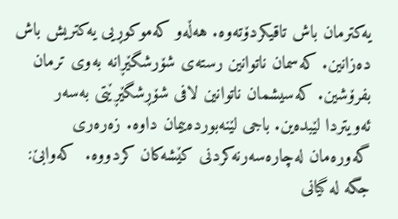یه‌كترمان باش تاقیكردۆته‌وه‌. هه‌ڵه‌و كه‌موكوڕیی‌ یه‌كتریش باش ده‌زانین. كه‌سمان ناتوانین رسته‌ی‌ شۆرشگێڕانه‌ به‌وی‌ ترمان بفرۆشین. كه‌سیشمان ناتوانین لافی‌ شۆڕشگێڕێتی‌ به‌سه‌ر ئه‌ویتردا لێبده‌ین. باجی‌ لێنه‌بورده‌ییمان داوه‌. زه‌ره‌ری‌ گه‌وره‌مان له‌چاره‌سه‌رنه‌كردنی‌ كێشه‌كان كردووه‌.  كه‌وابێ‌:
جگه‌ له‌ گیانی‌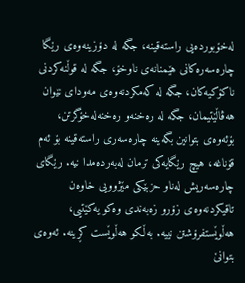له‌خۆبورده‌یی‌ راسته‌قینه‌، جگه‌ له‌ دۆزینه‌وه‌ی‌ رێگا چاره‌سه‌ره‌كانی‌ هێمنانه‌ی‌ ناوخۆ، جگه‌ له‌ قوڵنه‌كردنی‌ ناكۆكیه‌كان، جگه‌ له‌ كه‌مكردنه‌وه‌ی‌ مه‌ودای‌ نێوان هه‌ڤاڵێتیمان، جگه‌ له‌ ره‌خنه‌و ره‌خنه‌له‌خۆگرتن، بۆئه‌وه‌ی‌ بتوانین بگه‌ینه‌ چاره‌سه‌ری‌ راسته‌قینه‌ بۆ ئه‌م قۆناغه‌، هیچ رێگایه‌كی‌ ترمان له‌به‌رده‌مدا نیه‌. رێگای‌ چاره‌سه‌ریش له‌ناو حزبێكی‌ مێژوویی‌ خاوه‌ن تاقیكردنه‌وه‌ی‌ زۆرو زه‌به‌ندی‌ وه‌كو یه‌كێتیی‌، هه‌ڵوێستفرۆشتن نییه‌. به‌ڵكو هه‌ڵوێست كڕینه‌. ئه‌وه‌ی‌ بتوانێ‌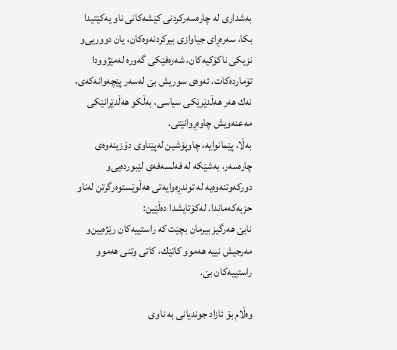به‌شداری‌ له‌ چاره‌سه‌ركردنی‌ كێشه‌كانی‌ ناو یه‌كێتیدا بكا، سه‌ره‌ڕای‌ جیاوازی بیركردنه‌وه‌كان، یان دووریی‌‌و نزیكی‌ ناكۆكیه‌كان، شه‌ره‌فێكی‌ گه‌وره‌ له‌مێژوودا تۆمارده‌كات. ئه‌وه‌ی‌ سوریش بێ‌ له‌سه‌ر پێچه‌وانه‌كه‌ی‌، نه‌ك هه‌ر هه‌ڵدێرێكی‌ سیاسی‌، به‌ڵكو هه‌ڵدێرانێكی‌ مه‌عنه‌ویش چاوه‌ڕوانێتی‌.
به‌ڵا، پێمانوایه‌، چاوپۆشین له‌پێناوی‌ دۆزینه‌وه‌ی‌ چاره‌سه‌ر، به‌شێكه‌ له‌ فه‌لسه‌فه‌ی‌ لێبورده‌یی‌‌و دوركه‌وتنه‌وه‌یه‌ له‌ توندڕه‌وایه‌تی‌ هه‌ڵوێستوه‌رگرتن له‌ناو حزبه‌كه‌ماندا. له‌كۆتایشدا ده‌ڵێین:
نابێ‌ هه‌رگیز بیرمان بچێت كه‌ راستییه‌كان رێژه‌یین‌و مه‌رجیش نییه‌ هه‌موو كاتێك، كاتی‌ وتنی‌ هه‌موو راستییه‌كان بێ‌.

وەڵام بۆ ئازاد جوندیانی بە ناوی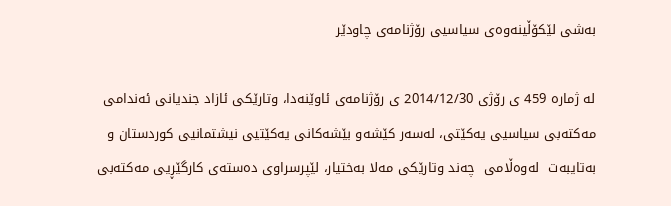بەشی لێكۆڵینەوەی سیاسیی رۆژنامەی چاودێر

لە ژمارە 459 ی رۆژی 2014/12/30 ی رۆژنامەی ئاوێنەدا، وتارێكی ئازاد جندیانی ئەندامی مەكتەبی سیاسیی یەكێتی، لەسەر كێشەو بێشەكانی یەكێتیی نیشتمانیی كوردستان و بەتایبەت  لەوەڵامی  چەند وتارێكی مەلا بەختیار، لێپرسراوی دەستەی كارگێڕیی مەكتەبی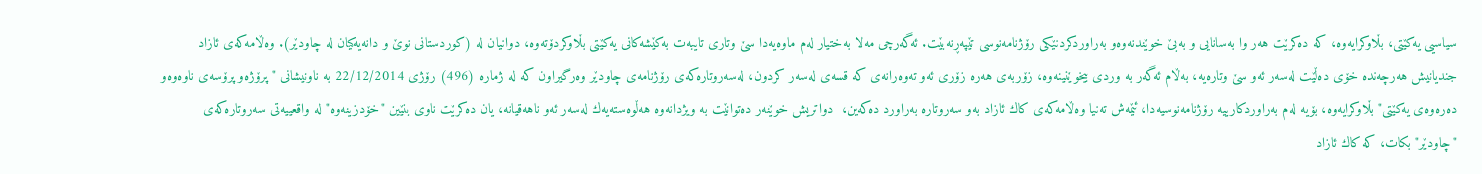سیاسیی یەكێتی، بڵاوكرایەوە، كە دەكرێت هەر وا بەسانایی و بەبێ خوێندنەوەو بەراوردكردنێكی رۆژنامەنوسی تێپەڕنەبێت. ئەگەرچی مەلا بەختیار لەم ماوەیەدا سێ وتاری تایبەت بەكێشەكانی یەكێتی بڵاوكردۆتەوە، دوانیان لە (كوردستانی نوێ و دانەیەكیان لە چاودێر). وەڵامەكەی ئازاد جندیانیش هەرچەندە خۆی دەڵێت لەسەر ئەو سێ وتارەیە، بەڵام ئەگەر بە وردی بیخوێنینەوە، زۆربەی هەرە زۆری ئەو تەوەرانەی كە قسەی لەسەر كردون، لەسەروتارەكەی رۆژنامەی چاودێر وەرگیراون كە لە ژمارە (496) رۆژی 22/12/2014 بە ناونیشانی "پرۆژەو پرۆسەی ناوەوەو دەرەوەی یەكێتی" بڵاوكرایەوە، بۆیە لەم بەراوردكارییە رۆژنامەنوسیەدا، ئێمەش تەنیا وەڵامەكەی كاك ئازاد بەو سەروتارە بەراورد دەكەین،  دواتریش خوێنەر دەتوانێت بە ویژدانەوە هەڵوەستەیەك لەسەر ئەو ناهەقیانە، یان دەكرێت ناوی بنێین "خۆدزینەوە" لە واقعییەتی سەروتارەكەی "چاودێر" بكات، كە كاك ئازاد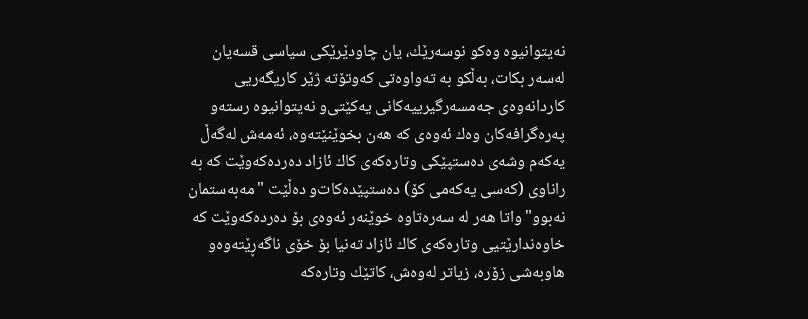نەیتوانیوە وەكو نوسەرێك، یان چاودێرێكی سیاسی قسەیان لەسەر بكات، بەڵكو بە تەواوەتی كەوتۆتە ژێر كاریگەریی  كاردانەوەی جەمسەرگیرییەكانی یەكێتی‌و نەیتوانیوە رستەو پەرەگرافەكان وەك ئەوەی كە هەن بخوێنێتەوە، ئەمەش لەگەڵ یەكەم وشەی دەستپێكی وتارەكەی كاك ئازاد دەردەكەوێت كە بە راناوی (كەسی یەكەمی كۆ) دەستپێدەكات‌و دەڵێت "مەبەستمان نەبوو" واتا هەر لە سەرەتاوە خوێنەر ئەوەی بۆ دەردەكەوێت كە خاوەندارێتیی وتارەكەی كاك ئازاد تەنیا بۆ خۆی ناگەڕێتەوەو هاوبەشی زۆرە، زیاتر لەوەش، كاتێك وتارەكە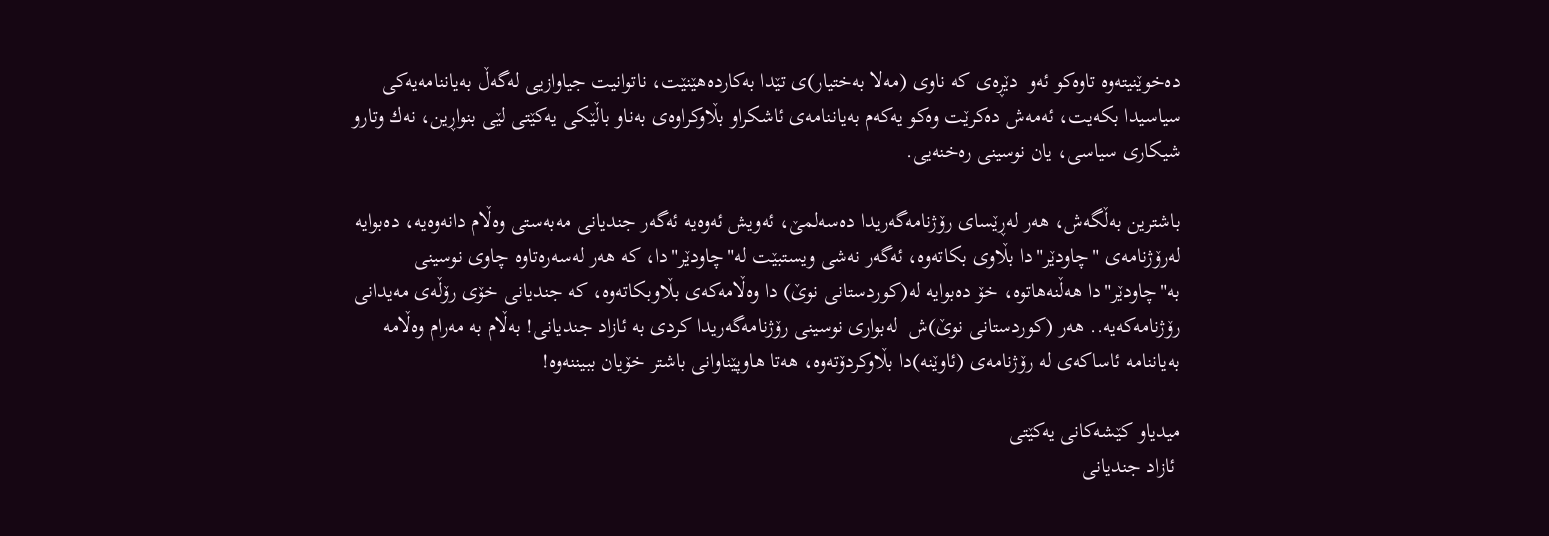دەخوێنیتەوە تاوەكو ئەو  دێڕەی كە ناوی (مەلا بەختیار)ی تێدا بەكاردەهێنێت، ناتوانیت جیاوازیی لەگەڵ بەیاننامەیەكی سیاسیدا بكەیت، ئەمەش دەكرێت وەكو یەكەم بەیاننامەی ئاشكراو بڵاوكراوەی بەناو باڵێكی یەكێتی لێی بنواڕین، نەك وتارو شیكاری سیاسی، یان نوسینی رەخنەیی.

باشترین بەڵگەش، هەر لەڕێسای رۆژنامەگەریدا دەسەلمێ، ئەویش ئەوەیە ئەگەر جندیانی مەبەستی وەڵام دانەوەیە، دەبوایە لەرۆژنامەی "چاودێر"دا بڵاوی بكاتەوە، ئەگەر نەشی ویستبێت لە"چاودێر"دا، كە هەر لەسەرەتاوە چاوی نوسینی بە"چاودێر"دا هەڵنەهاتوە، خۆ دەبوایە لە(كوردستانی نوێ) دا وەڵامەكەی بڵاوبكاتەوە، كە جندیانی خۆی رۆڵەی مەیدانی رۆژنامەكەیە.. هەر (كوردستانی نوێ)ش  لەبواری نوسینی رۆژنامەگەریدا كردی بە ئازاد جندیانی! بەڵام بە مەرام وەڵامە بەیاننامە ئاساكەی لە رۆژنامەی (ئاوێنە)دا بڵاوكردۆتەوە، هەتا هاوپێناوانی باشتر خۆیان ببیننەوە!

میدیاو كێشەكانی یەكێتی
 ئازاد جندیانی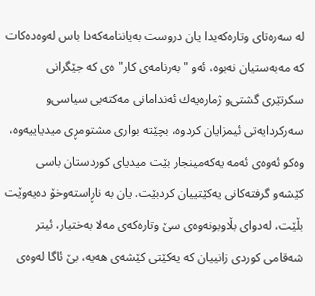لە سەرەتای وتارەكەیدا یان دروست بەیاننامەكەدا باس لەوەدەكات كە مەبەستیان نەبوە، ئەو "بەرنامەی كار"ەی كە جێگرانی سكرتێری گشتی‌و ژمارەیەك ئەندامانی مەكتەبی سیاسی‌و سەركردایەتی ئیمزایان كردوە، بچێتە بواری مشتومڕی میدیاییەوە، وەكو ئەوەی ئەمە یەكەمینجار بێت میدیای كوردستان باسی كێشەو گرفتەكانی یەكێتییان كردبێت. یان بە ناڕاستەوخۆ دەیەوێت بڵێت، لەدوای بڵاوبونەوەی سێ وتارەكەی مەلا بەختیار، ئیتر شەقامی كوردی زانییان كە یەكێتی كێشەی هەیە، بێ ئاگا لەوەی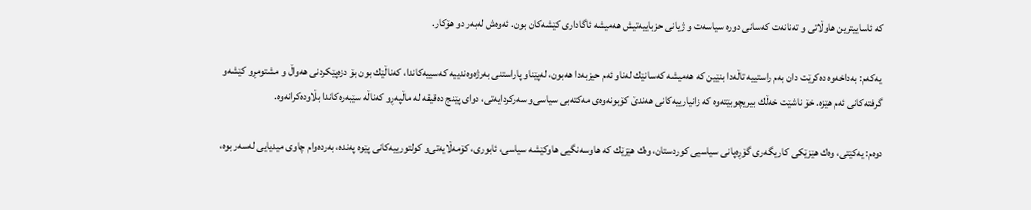كە ئاساییترین هاوڵاتی و تەنانەت كەسانی دورە سیاسەت و ژیانی حزباییەتیش هەمیشە ئاگاداری كێشەكان بون. ئەوەش لەبەر دو هۆكار.

 یەكەم: بەداخەوە دەكرێت دان بەم راستییە تاڵەدا بنێین كە هەمیشە كەسانێك لەناو ئەم حیزبەدا هەبون، لەپێناو پاراستنی بەرژەوەندییە كەسییەكاندا، كەناڵێك بون بۆ دزەپێكردنی هەواڵ و مشتومڕو كێشەو گرفتەكانی ئەم هێزە. خۆ ناشێت خەڵك بیریچوبێتەوە كە زانیارییەكانی هەندێ كۆبونەوەی مەكتەبی سیاسی‌و سەركردایەتی، دوای پێنج دەقیقە لە ماڵپەڕو كەناڵە سێبەرەكاندا بڵاودەكرانەوە.

دوەم: یەكێتی، وەك هێزێكی كاریگەری گۆڕەپانی سیاسیی كوردستان، وەك هێزێك كە هاوسەنگیی هاوكێشە سیاسی، ئابوری، كۆمەڵایەتی‌و كولتورییەكانی پێوە پەندە، بەردەوام چاوی میدیایی لەسەر بوە،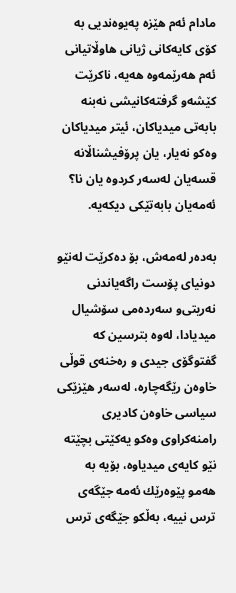مادام ئەم هێزە پەیوەندیی بە كۆی كایەكانی ژیانی هاوڵاتیانی ئەم هەرێمەوە هەیە، ناكرێت كێشەو گرفتەكانیشی نەبنە بابەتی میدیاكان، ئیتر میدیاكان وەكو نەیار، یان پرۆفیشناڵانە قسەیان لەسەر كردوە یان نا؟ ئەمەیان بابەتێكی دیكەیە.

بەدەر لەمەش، بۆ دەكرێت لەنێو دونیای پۆست راگەیاندنی نەریتی‌و سەردەمی سۆشیال میدیادا، لەوە بترسین كە گفتوگۆی جیدی و رەخنەی قوڵی خاوەن رێگەچارە، لەسەر هێزێكی سیاسی خاوەن كادیری رامنەكراوی وەكو یەكێتی بچێتە نێو كایەی میدیاوە، بۆیە بە هەمو پێوەرێك ئەمە جێگەی ترس نییە، بەڵكو جێگەی ترس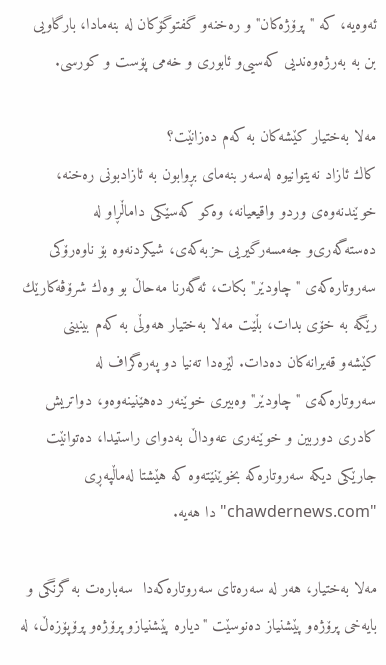ئەوەیە، كە "پرۆژەكان" و رەخنەو گفتوگۆكان لە بنەمادا، بارگاویی بن بە بەرژەوەندیی كەسیی‌و ئابوری و خەمی پۆست و كورسی.

مەلا بەختیار كێشەكان بە كەم دەزانێت؟
كاك ئازاد نەیتوانیوە لەسەر بنەمای بڕوابون بە ئازادبونی رەخنە، خوێندنەوەی وردو واقیعیانە، وەكو كەسێكی داماڵڕاو لە دەستەگەری‌و جەمسەرگیریی حزبەكەی، شیكردنەوە بۆ ناوەرۆكی سەروتارەكەی "چاودێر" بكات، ئەگەرنا مەحاڵ بو وەك شرۆڤەكارێك رێگە بە خۆی بدات، بڵێت مەلا بەختیار هەوڵی بە كەم بینینی كێشەو قەیرانەكان دەدات. لێرەدا تەنیا دو پەرەگراف لە سەروتارەكەی "چاودێر" وەبیری خوێنەر دەهێنینەوەو، دواتریش كادری دوربین و خوێنەری عەوداڵ بەدوای راستیدا، دەتوانێت جارێكی دیكە سەروتارەكە بخوێنێتەوە كە هێشتا لەماڵپەڕی "chawdernews.com" دا هەیە.

مەلا بەختیار، هەر لە سەرەتای سەروتارەكەدا  سەبارەت بە گرنگی و بایەخی پرۆژەو پێشنیاز دەنوسێت "دیارە پێشنیازو پرۆژەو پرۆپۆزەڵ، لە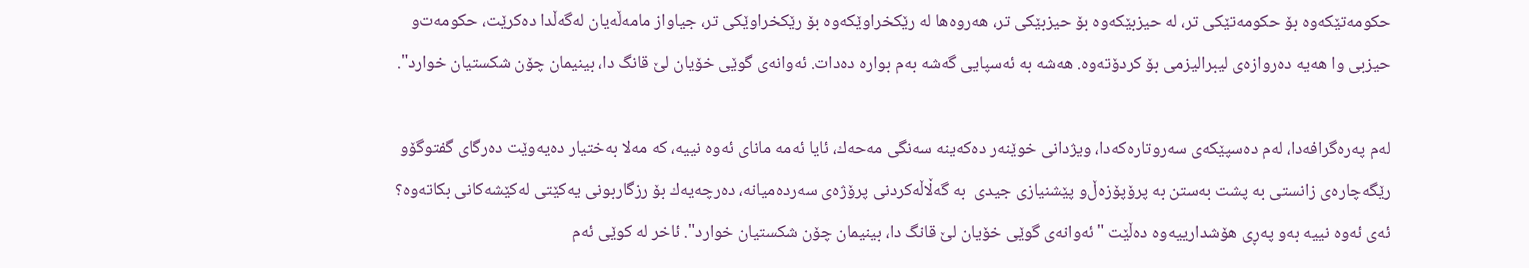حكومەتێكەوە بۆ حكومەتێكی تر، لە حیزبێكەوە بۆ حیزبێكی تر، هەروەها لە رێكخراوێكەوە بۆ رێكخراوێكی تر، جیاواز مامەڵەیان لەگەڵدا دەكرێت، حكومەت‌و حیزبی وا هەیە دەروازەی لیبرالیزمی بۆ كردۆتەوە. هەشە بە ئەسپایی گەشە بەم بوارە دەدات. ئەوانەی گوێی خۆیان لێ قانگ دا، بینیمان چۆن شكستیان خوارد".

لەم پەرەگرافەدا، لەم دەسپێكەی سەروتارەكەدا، ویژدانی خوێنەر دەكەینە سەنگی مەحەك، ئایا ئەمە مانای ئەوە نییە، كە مەلا بەختیار دەیەوێت دەرگای گفتوگۆو رێگەچارەی زانستی بە پشت بەستن بە پرۆپۆزەڵ‌و پێشنیازی جیدی  بە گەڵاڵەكردنی پرۆژەی سەردەمیانە، دەرچەیەك بۆ رزگاربونی یەكێتی لەكێشەكانی بكاتەوە؟ ئەی ئەوە نییە بەو پەڕی هۆشدارییەوە دەڵێت "ئەوانەی گوێی خۆیان لێ قانگ دا، بینیمان چۆن شكستیان خوارد". ئاخر لە كوێی ئەم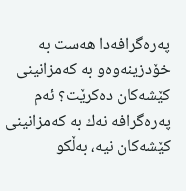پەرەگرافەدا هەست بە خۆدزینەوەو بە كەمزانینی كێشەكان دەكرێت؟ ئەم پەرەگرافە نەك بە كەمزانینی كێشەكان نیە، بەڵكو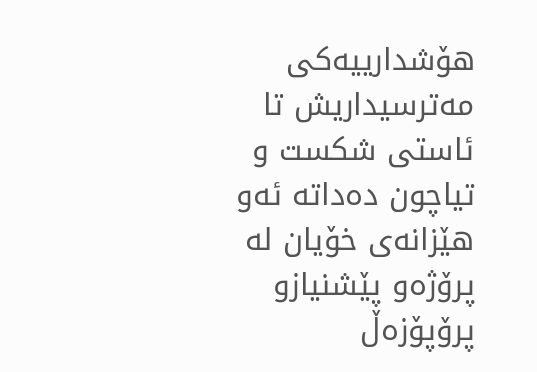هۆشدارییەكی مەترسیداریش تا ئاستی شكست و تیاچون دەداتە ئەو هێزانەی خۆیان لە پرۆژەو پێشنیازو پرۆپۆزەڵ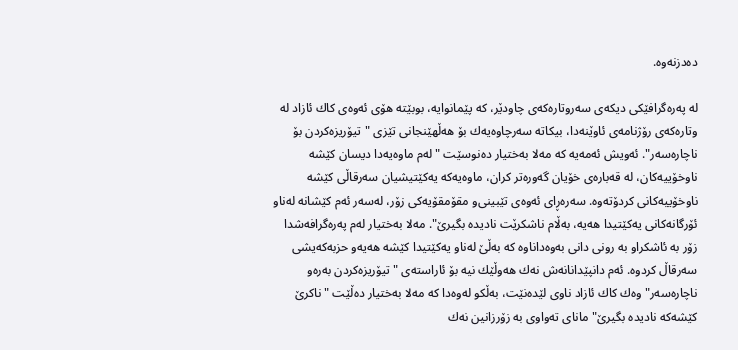دەدزنەوە.

لە پەرەگرافێكی دیكەی سەروتارەكەی چاودێر، كە پێمانوایە، بوبێتە هۆی ئەوەی كاك ئازاد لە وتارەكەی رۆژنامەی ئاوێنەدا، بیكاتە سەرچاوەیەك بۆ هەڵهێنجانی تێزی "تیۆریزەكردن بۆ ناچارەسەر". ئەویش ئەمەیە كە مەلا بەختیار دەنوسێت "لەم ماوەیەدا دیسان كێشە ناوخۆییەكان، لە قەبارەی خۆیان گەورەتر كران، ماوەیەكە یەكێتیشیان سەرقاڵی كێشە ناوخۆییەكانی كردۆتەوە. سەرەڕای ئەوەی تێبینی‌و مقۆمقۆیەكی زۆر، لەسەر ئەم كێشانە لەناو ئۆرگانەكانی یەكێتیدا هەیە، بەڵام ناشكرێت نادیدە بگیرێ". مەلا بەختیار لەم پەرەگرافەشدا زۆر بە ئاشكراو بە رونی دانی بەوەداناوە كە بەڵێ لەناو یەكێتیدا كێشە هەیەو حزبەكەیشی سەرقاڵ كردوە. ئەم دانپێدانانەش نەك هەوڵێك نیە بۆ ئاراستەی " تیۆریزەكردن بەرەو ناچارەسەر" وەك كاك ئازاد ناوی لێدەنێت، بەڵكو لەوەدا كە مەلا بەختیار دەڵێت "ناكرێ كێشەكە نادیدە بگیرێ" مانای تەواوی بە زۆرزانین نەك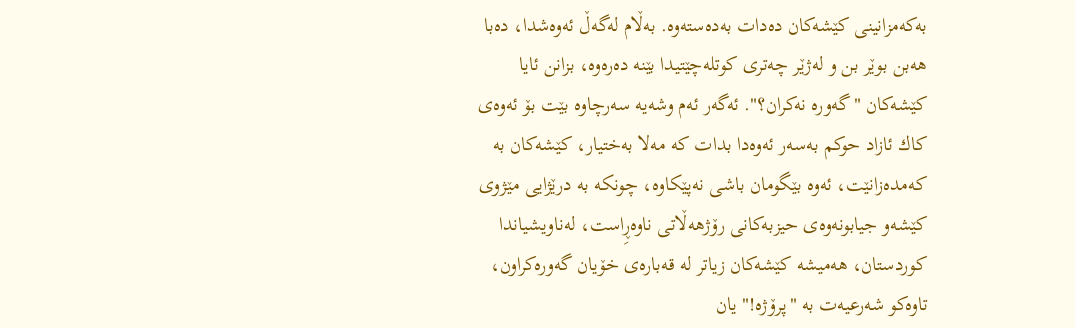بەكەمزانینی كێشەكان دەدات بەدەستەوە. بەڵام لەگەڵ ئەوەشدا، دەبا هەبن بوێر بن و لەژێر چەتری كوتلەچێتیدا بێنە دەرەوە، بزانن ئایا كێشەكان "گەورە نەكران؟". ئەگەر ئەم وشەیە سەرچاوە بێت بۆ ئەوەی كاك ئازاد حوكم بەسەر ئەوەدا بدات كە مەلا بەختیار، كێشەكان بە كەمدەزانێت، ئەوە بێگومان باشی نەپێكاوە، چونكە بە درێژایی مێژوی كێشەو جیابونەوەی حیزبەكانی رۆژهەڵاتی ناوەڕِاست، لەناویشیاندا كوردستان، هەمیشە كێشەكان زیاتر لە قەبارەی خۆیان گەورەكراون، تاوەكو شەرعیەت بە "پرۆژە!" یان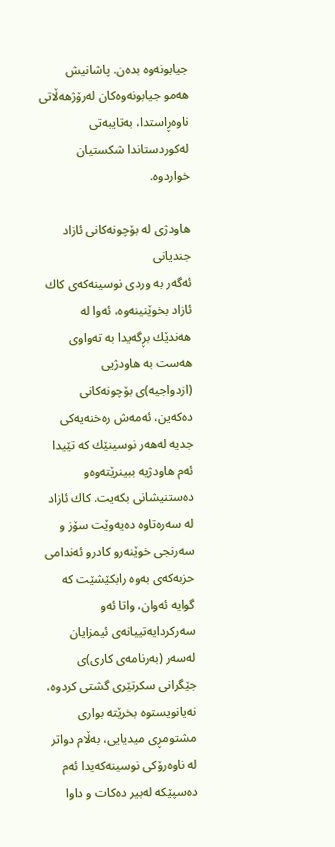جیابونەوە بدەن. پاشانیش هەمو جیابونەوەكان لەرۆژهەڵاتی ناوەڕاستدا، بەتایبەتی لەكوردستاندا شكستیان خواردوە.

هاودژی لە بۆچونەكانی ئازاد جندیانی
ئەگەر بە وردی نوسینەكەی كاك ئازاد بخوێنینەوە، ئەوا لە هەندێك بڕگەیدا بە تەواوی هەست بە هاودژیی (ازدواجیە)ی بۆچونەكانی دەكەین، ئەمەش رەخنەیەكی جدیە لەهەر نوسینێك كە تێیدا ئەم هاودژیە ببینرێتەوەو دەستنیشانی بكەیت. كاك ئازاد لە سەرەتاوە دەیەوێت سۆز و سەرنجی خوێنەرو كادرو ئەندامی حزبەكەی بەوە رابكێشێت كە گوایە ئەوان، واتا ئەو سەركردایەتییانەی ئیمزایان لەسەر (بەرنامەی كاری)ی جێگرانی سكرتێری گشتی كردوە، نەیانویستوە بخرێتە بواری مشتومڕی میدیایی، بەڵام دواتر لە ناوەرۆكی نوسینەكەیدا ئەم دەسپێكە لەبیر دەكات و داوا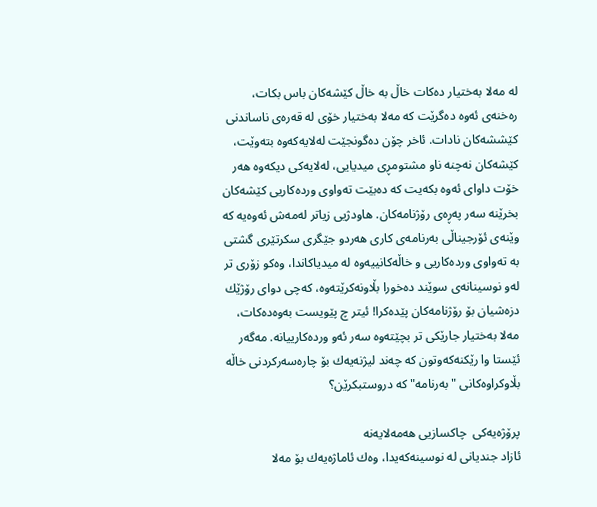لە مەلا بەختیار دەكات خاڵ بە خاڵ كێشەكان باس بكات، رەخنەی ئەوە دەگرێت كە مەلا بەختیار خۆی لە قەرەی ناساندنی كێششەكان نادات. ئاخر چۆن دەگونجێت لەلایەكەوە بتەوێت، كێشەكان نەچنە ناو مشتومڕی میدیایی، لەلایەكی دیكەوە هەر خۆت داوای ئەوە بكەیت كە دەبێت تەواوی وردەكاریی كێشەكان بخرێنە سەر پەڕەی رۆژنامەكان. هاودژیی زیاتر لەمەش ئەوەیە كە وێنەی ئۆرجیناڵی بەرنامەی كاری هەردو جێگری سكرتێری گشتی بە تەواوی وردەكاریی و خاڵەكانییەوە لە میدیاكاندا، وەكو زۆری تر لەو نوسینانەی سوێند دەخورا بڵاونەكرێتەوە، كەچی دوای رۆژێك دزەشیان بۆ رۆژنامەكان پێدەكرا! ئیتر چ پێویست بەوەدەكات، مەلا بەختیار جارێكی تر بچێتەوە سەر ئەو وردەكارییانە. مەگەر ئێستا وا رێكنەكەوتون كە چەند لیژنەیەك بۆ چارەسەركردنی خاڵە بڵاوكراوەكانی "بەرنامە"كە دروستبكرێن؟

پرۆژەیەكی  چاكسازیی هەمەلایەنە
ئازاد جندیانی لە نوسینەكەیدا، وەك ئاماژەیەك بۆ مەلا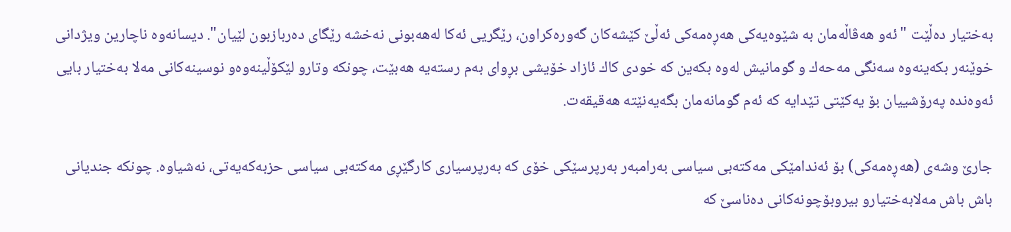بەختیار دەڵێت "ئەو هەڤاڵەمان بە شێوەیەكی هەڕەمەكی ئەڵێ كێشەكان گەورەكراون، رێگریی ئەكا لەهەبونی نەخشە رێگای دەربازبون لێیان". دیسانەوە ناچارین ویژدانی خوێنەر بكەینەوە سەنگی مەحەك و گومانیش لەوە بكەین كە خودی كاك ئازاد خۆیشی بڕوای بەم رستەیە هەبێت، چونكە وتارو لێكۆڵینەوەو نوسینەكانی مەلا بەختیار بایی ئەوەندە پەرۆشییان بۆ یەكێتی تێدایە كە ئەم گومانەمان بگەیەنێتە هەقیقەت.

جارێ وشەی (هەڕەمەكی) بۆ ئەندامێكی مەكتەبی سیاسی بەرامبەر بەرپرسێكی خۆی كە بەرپرسیاری كارگێڕی مەكتەبی سیاسی حزبەكەیەتی، نەشیاوە. چونكە جندیانی باش باش مەلابەختیارو بیروبۆچونەكانی دەناسێ كە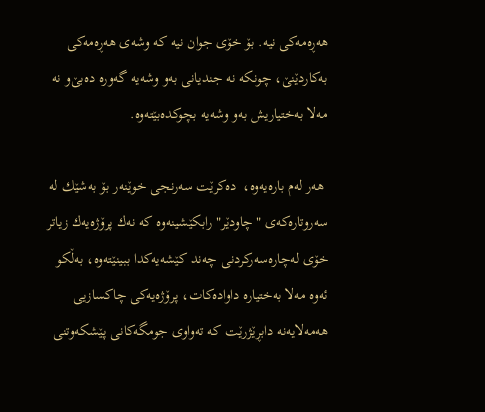هەڕەمەكی نیە. بۆ خۆی جوان نیە كە وشەی هەڕەمەكی بەكاردێنێ، چونكە نە جندیانی بەو وشەیە گەورە دەبێ‌و نە مەلا بەختیاریش بەو وشەیە بچوكدەبێتەوە.

 هەر لەم بارەیەوە،  دەكرێت سەرنجی خوێنەر بۆ بەشێك لە سەروتارەكەی "چاودێر" رابكێشینەوە كە نەك پرۆژەیەك زیاتر خۆی لەچارەسەركردنی چەند كێشەیەكدا ببینێتەوە، بەڵكو ئەوە مەلا بەختیارە داوادەكات، پرۆژەیەكی چاكسازیی هەمەلایەنە دابڕێژرێت كە تەواوی جومگەكانی پێشكەوتنی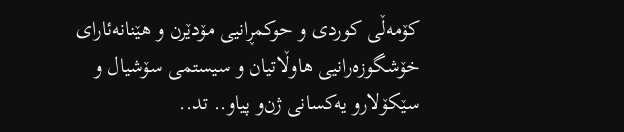كۆمەڵی كوردی و حوكمڕانیی مۆدێرن و هێنانەئارای خۆشگوزەرانیی هاوڵاتیان و سیستمی سۆشیال و سێكۆلارو یەكسانی ژن‌و پیاو.. تد..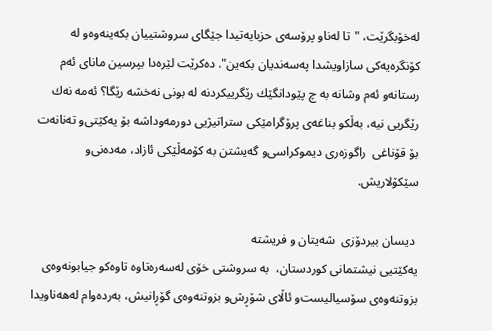لەخۆبگرێت، "تا لەناو پرۆسەی حزبایەتیدا جێگای سروشتییان بكەینەوەو لە كۆنگرەیەكی سازاویشدا پەسەندیان بكەین". دەكرێت لێرەدا بپرسین مانای ئەم رستانەو ئەم وشانە بە چ پێودانگێك رێگرییكردنە لە بونی نەخشە رێگا؟ ئەمە نەك رێگریی نیە، بەڵكو بناغەی پرۆگرامێكی ستراتیژیی دورمەوداشە بۆ یەكێتی‌و تەنانەت بۆ قۆناغی  راگوزەری دیموكراسی‌و گەیشتن بە كۆمەڵێكی ئازاد، مەدەنی‌و سێكۆلاریش.

 دیسان بیردۆزی  شەیتان و فریشتە
یەكێتیی نیشتمانی كوردستان،  بە سروشتی خۆی لەسەرەتاوە تاوەكو جیابونەوەی بزوتنەوەی سۆسیالیست‌و ئاڵای شۆڕش‌و بزوتنەوەی گۆڕانیش، بەردەوام لەهەناویدا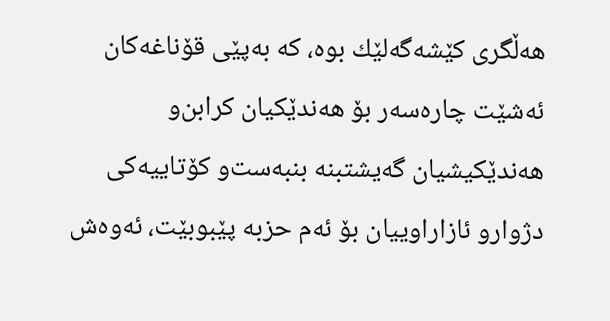هەڵگری كێشەگەلێك بوە، كە بەپێی قۆناغەكان ئەشێت چارەسەر بۆ هەندێكیان كرابن‌و هەندێكیشیان گەیشتبنە بنبەست‌و كۆتاییەكی دژوارو ئازاراوییان بۆ ئەم حزبە پێبوبێت، ئەوەش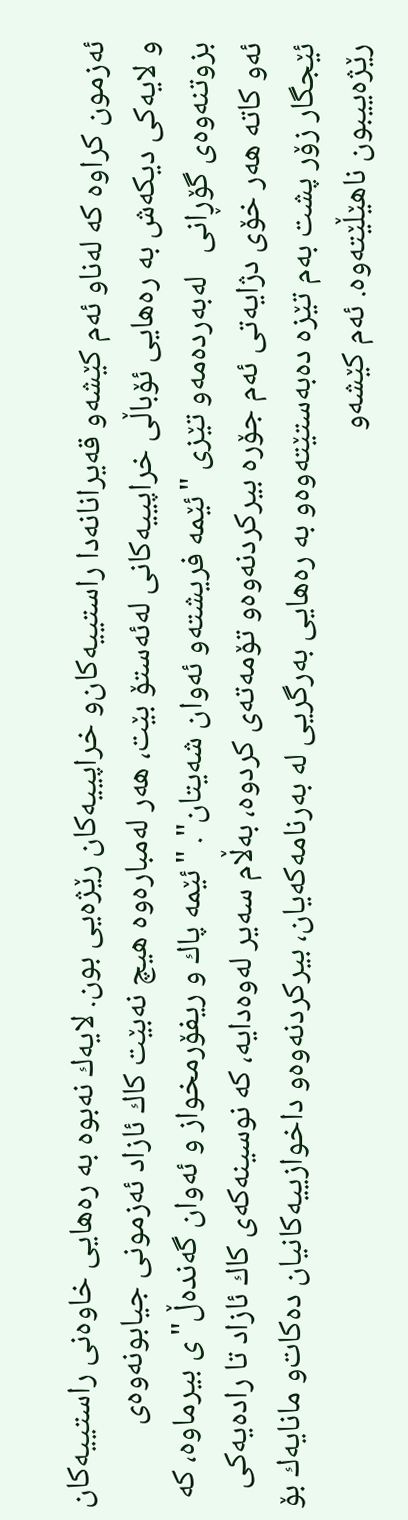ئەزمون كراوە كە لەناو ئەم كێشەو قەیرانانەدا راستییەكان‌و خراپییەكان رێژەیی بون. لایەك نەبوە بە رەهایی خاوەنی راستییەكان و لایەكی دیكەش بە رەهایی ئۆباڵی خراپییەكانی لەئەستۆ بێت، هەر لەمبارەوە هیچ نەبێت كاك ئازاد ئەزمونی جیابونەوەی بزوتنەوەی گۆڕانی   لەبەردەمەو تێزی "ئێمە فریشتەو ئەوان شەیتان". "ئێمە پاك و ریفۆرمخواز و ئەوان گەندەڵ"ی بیرماوە، كە ئەو كاتە هەر خۆی دژایەتی ئەم جۆرە بیركردنەوەو تۆمەتەی كردوە، بەڵام سەیر لەوەدایە، كە نوسینەكەی كاك ئازاد تا رادەیەكی ئێجگار زۆر پشت بەم تێزە دەبەستێتەوەو بە رەهایی بەرگریی لە بەرنامەكەیان، بیركردنەوەو داخوازییەكانیان دەكات‌و مانایەك بۆ رێژەییبون ناهێڵێتەوە. ئەم كێشەو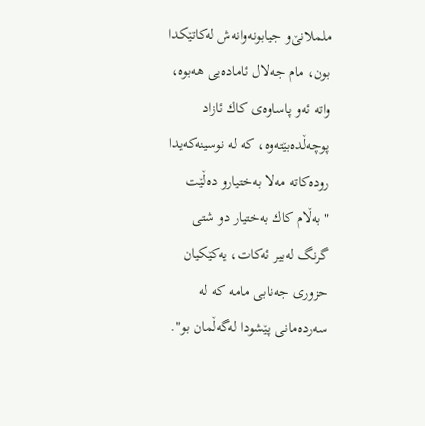ململانێ‌و جیابونەوانەش لەكاتێكدا بون، مام جەلال ئامادەیی هەبوە، واتە ئەو پاساوەی كاك ئازاد پوچەڵدەبێتەوە، كە لە نوسینەكەیدا رودەكاتە مەلا بەختیارو دەڵێت "بەڵام كاك بەختیار دو شتی گرنگ لەبیر ئەكات، یەكێكیان حزوری جەنابی مامە كە لە سەردەمانی پێشودا لەگەڵمان بو".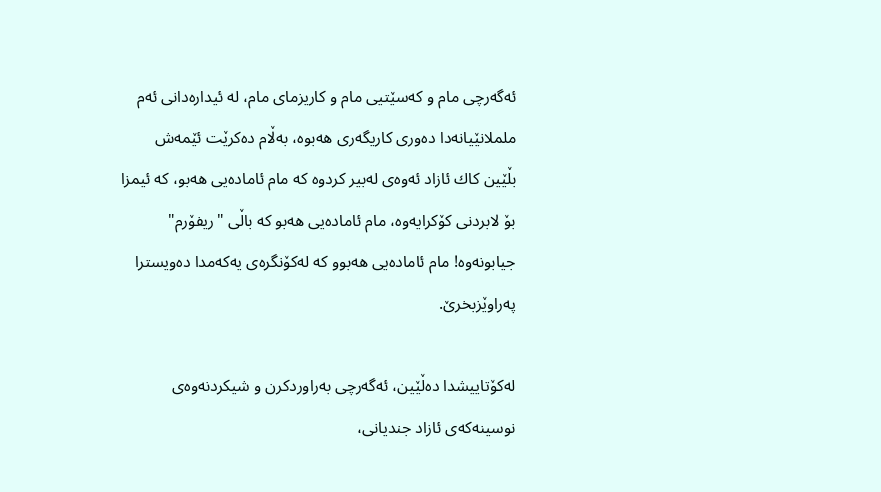ئەگەرچی مام ‌و كەسێتیی مام و كاریزمای مام، لە ئیدارەدانی ئەم ململانێیانەدا دەوری كاریگەری هەبوە، بەڵام دەكرێت ئێمەش بڵێین كاك ئازاد ئەوەی لەبیر كردوە كە مام ئامادەیی هەبو، كە ئیمزا بۆ لابردنی كۆكرایەوە، مام ئامادەیی هەبو كە باڵی "ریفۆرم" جیابونەوە! مام ئامادەیی هەبوو كە لەكۆنگرەی یەكەمدا دەویسترا پەراوێزبخرێ.

لەكۆتاییشدا دەڵێین، ئەگەرچی بەراوردكرن و شیكردنەوەی نوسینەكەی ئازاد جندیانی،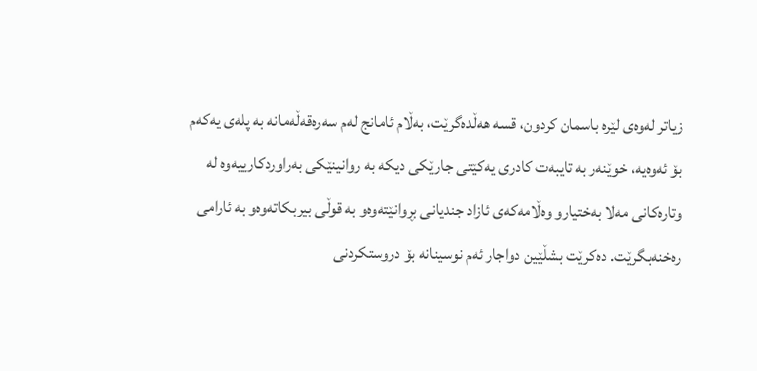زیاتر لەوەی لێرە باسمان كردون، قسە هەڵدەگرێت، بەڵام ئامانج لەم سەرەقەڵەمانە بە پلەی یەكەم بۆ ئەوەیە، خوێنەر بە تایبەت كادری یەكێتی جارێكی دیكە بە روانینێكی بەراوردكارییەوە لە وتارەكانی مەلا بەختیارو وەڵامەكەی ئازاد جندیانی بڕوانێتەوەو بە قوڵی بیربكاتەوەو بە ئارامی رەخنەبگرێت. دەكرێت بشڵێین دواجار ئەم نوسینانە بۆ دروستكردنی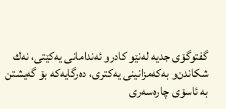گفتوگۆی جدیە لەنێو كادرو ئەندامانی یەكێتی، نەك شكاندن‌و بەكەمزانینی یەكتری، دەرگایەكە بۆ گەیشتن بە ئاسۆی چارەسەری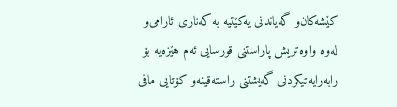كێشەكان‌و گەیاندنی یەكێتیە بە كەناری ئارامی‌و لەوە واوەتریش پاراستنی قورسایی ئەم هێزەیە بۆ رابەرایەتیكردنی گەیشتنی راستەقینەو كۆتایی مافی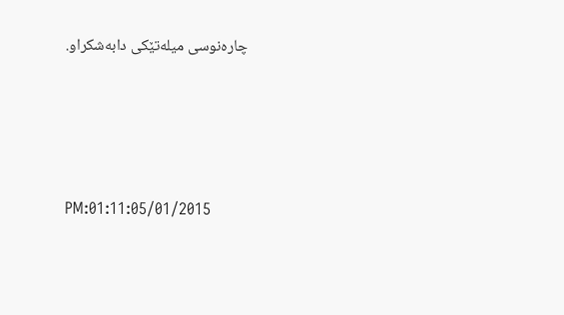چارەنوسی میلەتێكی دابەشكراو.





PM:01:11:05/01/2015